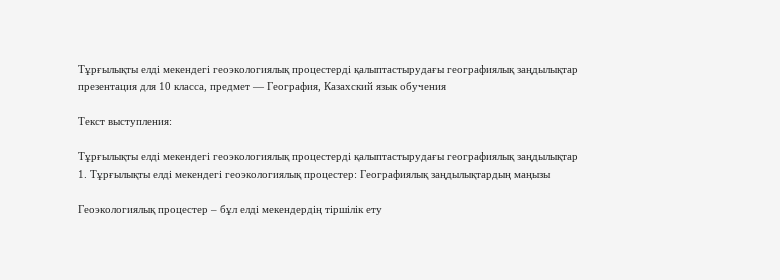Тұрғылықты елді мекендегі геоэкологиялық процестерді қалыптастырудағы географиялық заңдылықтар презентация для 10 класса, предмет — География, Казахский язык обучения

Текст выступления:

Тұрғылықты елді мекендегі геоэкологиялық процестерді қалыптастырудағы географиялық заңдылықтар
1. Тұрғылықты елді мекендегі геоэкологиялық процестер: Географиялық заңдылықтардың маңызы

Геоэкологиялық процестер – бұл елді мекендердің тіршілік ету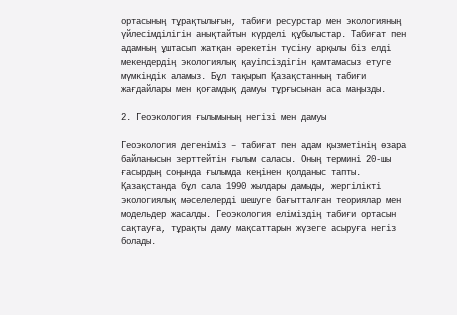ортасының тұрақтылығын, табиғи ресурстар мен экологияның үйлесімділігін анықтайтын күрделі құбылыстар. Табиғат пен адамның ұштасып жатқан әрекетін түсіну арқылы біз елді мекендердің экологиялық қауіпсіздігін қамтамасыз етуге мүмкіндік аламыз. Бұл тақырып Қазақстанның табиғи жағдайлары мен қоғамдық дамуы тұрғысынан аса маңызды.

2. Геоэкология ғылымының негізі мен дамуы

Геоэкология дегеніміз – табиғат пен адам қызметінің өзара байланысын зерттейтін ғылым саласы. Оның термині 20-шы ғасырдың соңында ғылымда кеңінен қолданыс тапты. Қазақстанда бұл сала 1990 жылдары дамыды, жергілікті экологиялық мәселелерді шешуге бағытталған теориялар мен модельдер жасалды. Геоэкология еліміздің табиғи ортасын сақтауға, тұрақты даму мақсаттарын жүзеге асыруға негіз болады.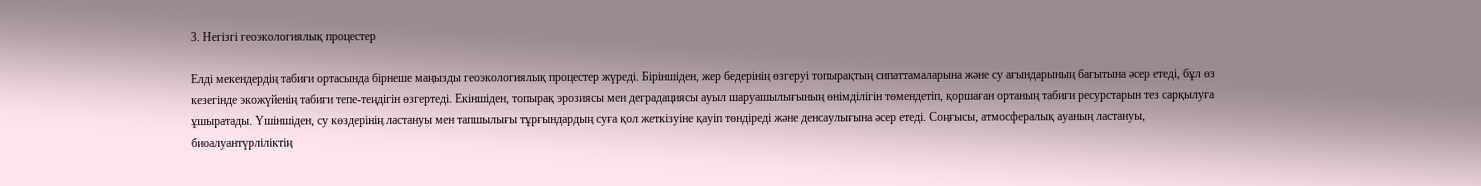3. Негізгі геоэкологиялық процестер

Елді мекендердің табиғи ортасында бірнеше маңызды геоэкологиялық процестер жүреді. Біріншіден, жер бедерінің өзгеруі топырақтың сипаттамаларына және су ағындарының бағытына әсер етеді, бұл өз кезегінде экожүйенің табиғи тепе-теңдігін өзгертеді. Екіншіден, топырақ эрозиясы мен деградациясы ауыл шаруашылығының өнімділігін төмендетіп, қоршаған ортаның табиғи ресурстарын тез сарқылуға ұшыратады. Үшіншіден, су көздерінің ластануы мен тапшылығы тұрғындардың суға қол жеткізуіне қауіп төндіреді және денсаулығына әсер етеді. Соңғысы, атмосфералық ауаның ластануы, биоалуантүрліліктің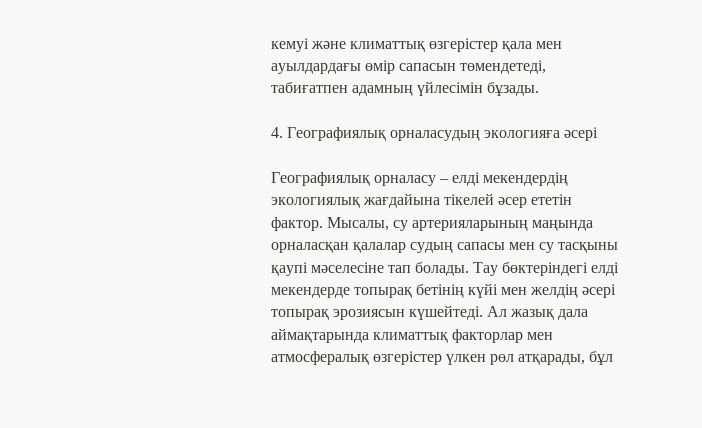кемуі және климаттық өзгерістер қала мен ауылдардағы өмір сапасын төмендетеді, табиғатпен адамның үйлесімін бұзады.

4. Географиялық орналасудың экологияға әсері

Географиялық орналасу – елді мекендердің экологиялық жағдайына тікелей әсер ететін фактор. Мысалы, су артерияларының маңында орналасқан қалалар судың сапасы мен су тасқыны қаупі мәселесіне тап болады. Тау бөктеріндегі елді мекендерде топырақ бетінің күйі мен желдің әсері топырақ эрозиясын күшейтеді. Ал жазық дала аймақтарында климаттық факторлар мен атмосфералық өзгерістер үлкен рөл атқарады, бұл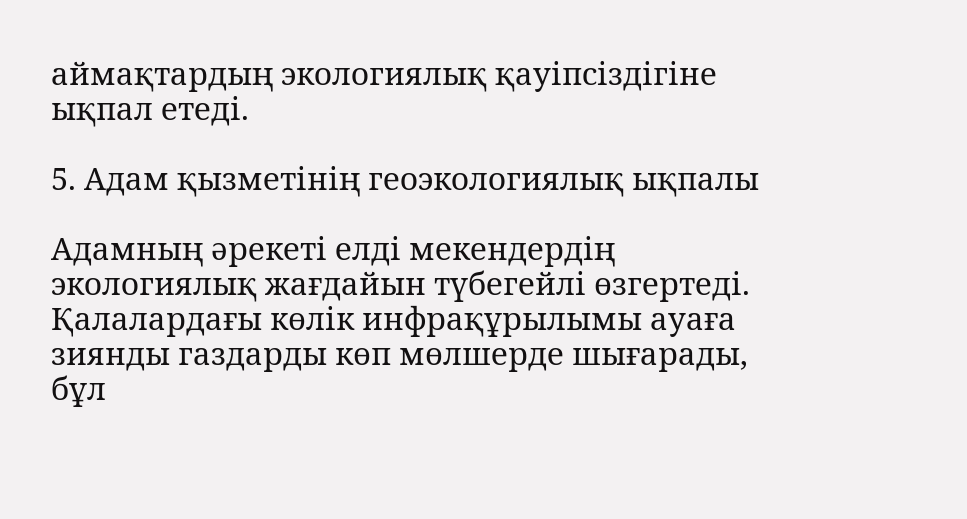аймақтардың экологиялық қауіпсіздігіне ықпал етеді.

5. Адам қызметінің геоэкологиялық ықпалы

Адамның әрекеті елді мекендердің экологиялық жағдайын түбегейлі өзгертеді. Қалалардағы көлік инфрақұрылымы ауаға зиянды газдарды көп мөлшерде шығарады, бұл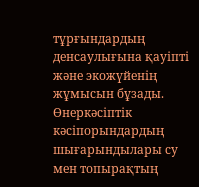тұрғындардың денсаулығына қауіпті және экожүйенің жұмысын бұзады. Өнеркәсіптік кәсіпорындардың шығарындылары су мен топырақтың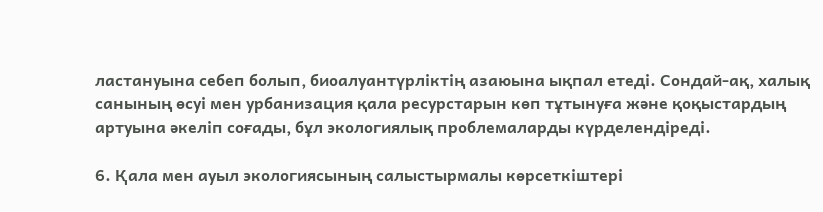ластануына себеп болып, биоалуантүрліктің азаюына ықпал етеді. Сондай-ақ, халық санының өсуі мен урбанизация қала ресурстарын көп тұтынуға және қоқыстардың артуына әкеліп соғады, бұл экологиялық проблемаларды күрделендіреді.

6. Қала мен ауыл экологиясының салыстырмалы көрсеткіштері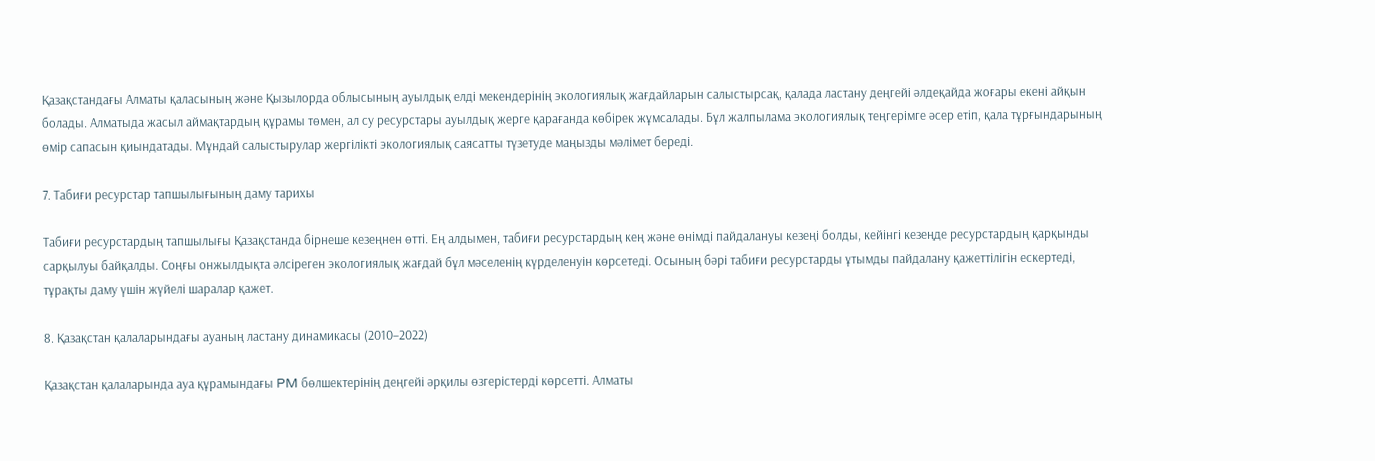Қазақстандағы Алматы қаласының және Қызылорда облысының ауылдық елді мекендерінің экологиялық жағдайларын салыстырсақ, қалада ластану деңгейі әлдеқайда жоғары екені айқын болады. Алматыда жасыл аймақтардың құрамы төмен, ал су ресурстары ауылдық жерге қарағанда көбірек жұмсалады. Бұл жалпылама экологиялық теңгерімге әсер етіп, қала тұрғындарының өмір сапасын қиындатады. Мұндай салыстырулар жергілікті экологиялық саясатты түзетуде маңызды мәлімет береді.

7. Табиғи ресурстар тапшылығының даму тарихы

Табиғи ресурстардың тапшылығы Қазақстанда бірнеше кезеңнен өтті. Ең алдымен, табиғи ресурстардың кең және өнімді пайдалануы кезеңі болды, кейінгі кезеңде ресурстардың қарқынды сарқылуы байқалды. Соңғы онжылдықта әлсіреген экологиялық жағдай бұл мәселенің күрделенуін көрсетеді. Осының бәрі табиғи ресурстарды ұтымды пайдалану қажеттілігін ескертеді, тұрақты даму үшін жүйелі шаралар қажет.

8. Қазақстан қалаларындағы ауаның ластану динамикасы (2010–2022)

Қазақстан қалаларында ауа құрамындағы PM бөлшектерінің деңгейі әрқилы өзгерістерді көрсетті. Алматы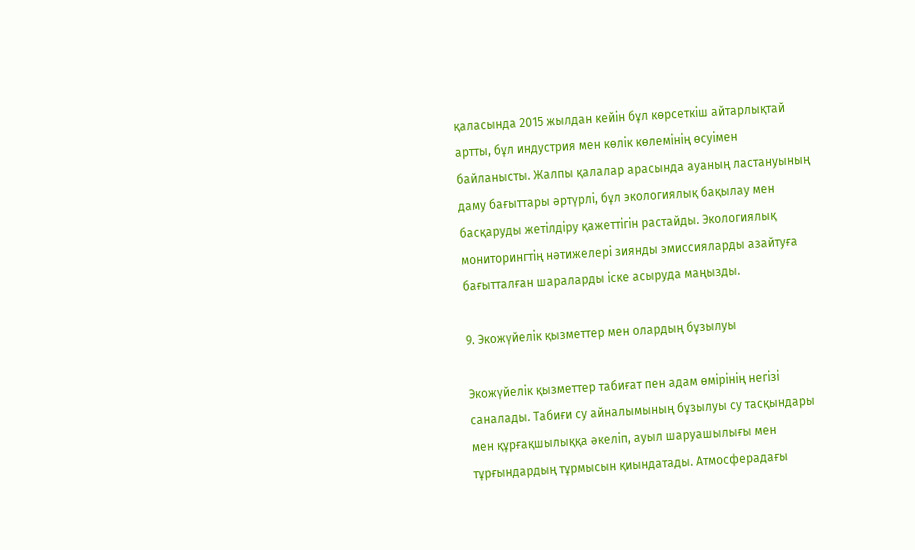қаласында 2015 жылдан кейін бұл көрсеткіш айтарлықтай артты, бұл индустрия мен көлік көлемінің өсуімен байланысты. Жалпы қалалар арасында ауаның ластануының даму бағыттары әртүрлі, бұл экологиялық бақылау мен басқаруды жетілдіру қажеттігін растайды. Экологиялық мониторингтің нәтижелері зиянды эмиссияларды азайтуға бағытталған шараларды іске асыруда маңызды.

9. Экожүйелік қызметтер мен олардың бұзылуы

Экожүйелік қызметтер табиғат пен адам өмірінің негізі саналады. Табиғи су айналымының бұзылуы су тасқындары мен құрғақшылыққа әкеліп, ауыл шаруашылығы мен тұрғындардың тұрмысын қиындатады. Атмосферадағы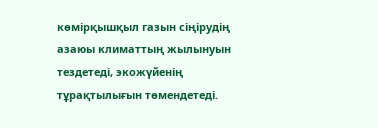көмірқышқыл газын сіңірудің азаюы климаттың жылынуын тездетеді, экожүйенің тұрақтылығын төмендетеді.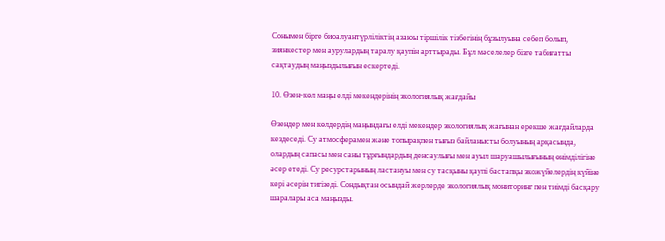Сонымен бірге биоалуантүрліліктің азаюы тіршілік тізбегінің бұзылуына себеп болып, зиянкестер мен аурулардың таралу қаупін арттырады. Бұл мәселелер бізге табиғатты сақтаудың маңыздылығын ескертеді.

10. Өзен-көл маңы елді мекендерінің экологиялық жағдайы

Өзендер мен көлдердің маңындағы елді мекендер экологиялық жағынан ерекше жағдайларда кездеседі. Су атмосферамен және топырақпен тығыз байланысты болуының арқасында, олардың сапасы мен саны тұрғындардың денсаулығы мен ауыл шаруашылығының өнімділігіне әсер етеді. Су ресурстарының ластануы мен су тасқыны қаупі бастапқы экожүйелердің күйіне кері әсерін тигізеді. Сондықтан осындай жерлерде экологиялық мониторинг пен тиімді басқару шаралары аса маңызды.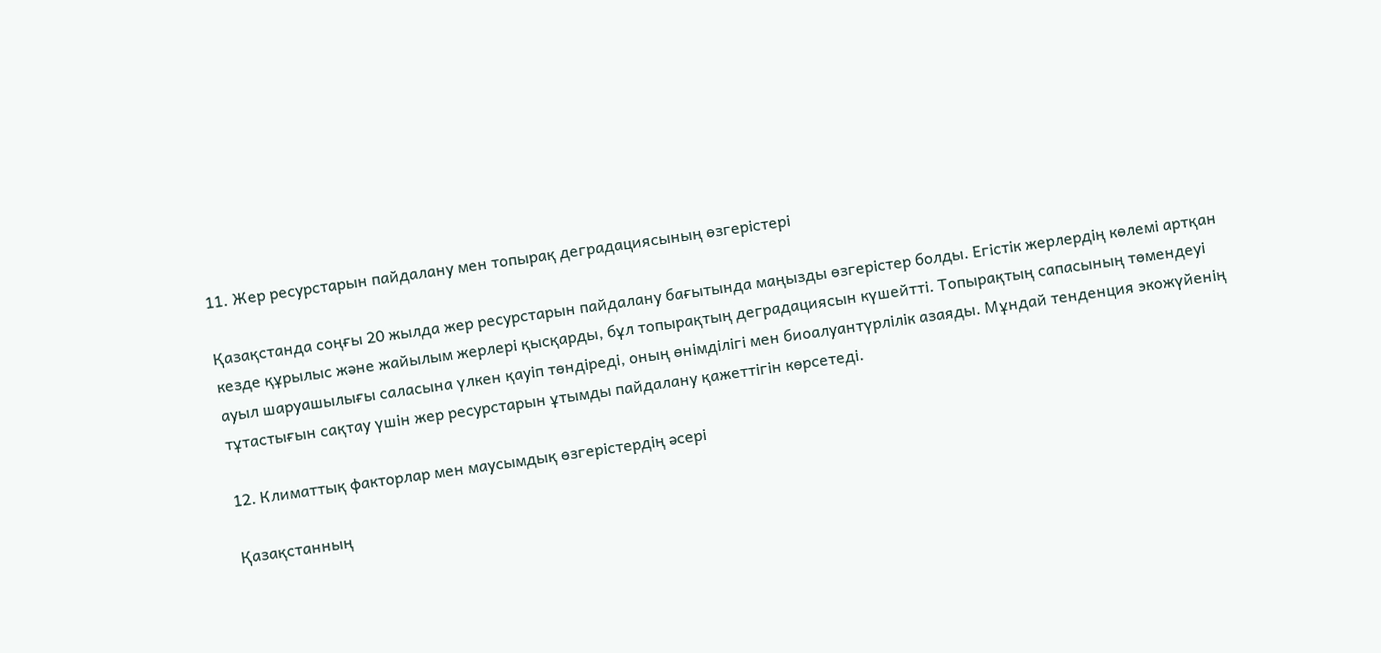11. Жер ресурстарын пайдалану мен топырақ деградациясының өзгерістері

Қазақстанда соңғы 20 жылда жер ресурстарын пайдалану бағытында маңызды өзгерістер болды. Егістік жерлердің көлемі артқан кезде құрылыс және жайылым жерлері қысқарды, бұл топырақтың деградациясын күшейтті. Топырақтың сапасының төмендеуі ауыл шаруашылығы саласына үлкен қауіп төндіреді, оның өнімділігі мен биоалуантүрлілік азаяды. Мұндай тенденция экожүйенің тұтастығын сақтау үшін жер ресурстарын ұтымды пайдалану қажеттігін көрсетеді.

12. Климаттық факторлар мен маусымдық өзгерістердің әсері

Қазақстанның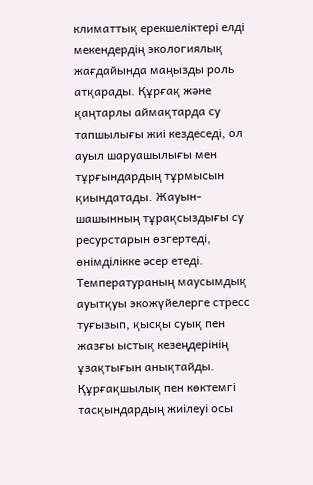климаттық ерекшеліктері елді мекендердің экологиялық жағдайында маңызды роль атқарады. Құрғақ және қаңтарлы аймақтарда су тапшылығы жиі кездеседі, ол ауыл шаруашылығы мен тұрғындардың тұрмысын қиындатады. Жауын-шашынның тұрақсыздығы су ресурстарын өзгертеді, өнімділікке әсер етеді. Температураның маусымдық ауытқуы экожүйелерге стресс туғызып, қысқы суық пен жазғы ыстық кезеңдерінің ұзақтығын анықтайды. Құрғақшылық пен көктемгі тасқындардың жиілеуі осы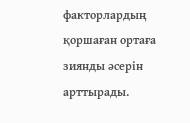факторлардың қоршаған ортаға зиянды әсерін арттырады.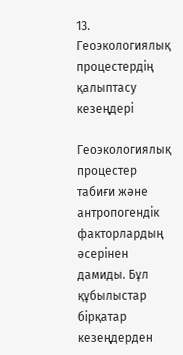13. Геоэкологиялық процестердің қалыптасу кезеңдері

Геоэкологиялық процестер табиғи және антропогендік факторлардың әсерінен дамиды. Бұл құбылыстар бірқатар кезеңдерден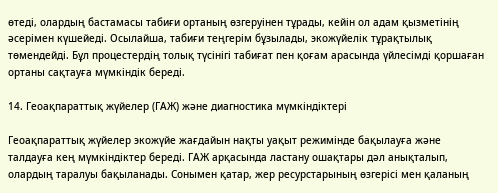өтеді, олардың бастамасы табиғи ортаның өзгеруінен тұрады, кейін ол адам қызметінің әсерімен күшейеді. Осылайша, табиғи теңгерім бұзылады, экожүйелік тұрақтылық төмендейді. Бұл процестердің толық түсінігі табиғат пен қоғам арасында үйлесімді қоршаған ортаны сақтауға мүмкіндік береді.

14. Геоақпараттық жүйелер (ГАЖ) және диагностика мүмкіндіктері

Геоақпараттық жүйелер экожүйе жағдайын нақты уақыт режимінде бақылауға және талдауға кең мүмкіндіктер береді. ГАЖ арқасында ластану ошақтары дәл анықталып, олардың таралуы бақыланады. Сонымен қатар, жер ресурстарының өзгерісі мен қаланың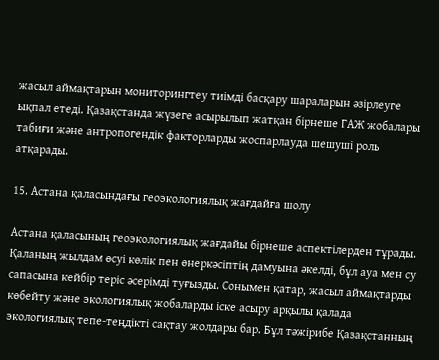жасыл аймақтарын мониторингтеу тиімді басқару шараларын әзірлеуге ықпал етеді. Қазақстанда жүзеге асырылып жатқан бірнеше ГАЖ жобалары табиғи және антропогендік факторларды жоспарлауда шешуші роль атқарады.

15. Астана қаласындағы геоэкологиялық жағдайға шолу

Астана қаласының геоэкологиялық жағдайы бірнеше аспектілерден тұрады. Қаланың жылдам өсуі көлік пен өнеркәсіптің дамуына әкелді, бұл ауа мен су сапасына кейбір теріс әсерімді туғызды. Сонымен қатар, жасыл аймақтарды көбейту және экологиялық жобаларды іске асыру арқылы қалада экологиялық тепе-теңдікті сақтау жолдары бар. Бұл тәжірибе Қазақстанның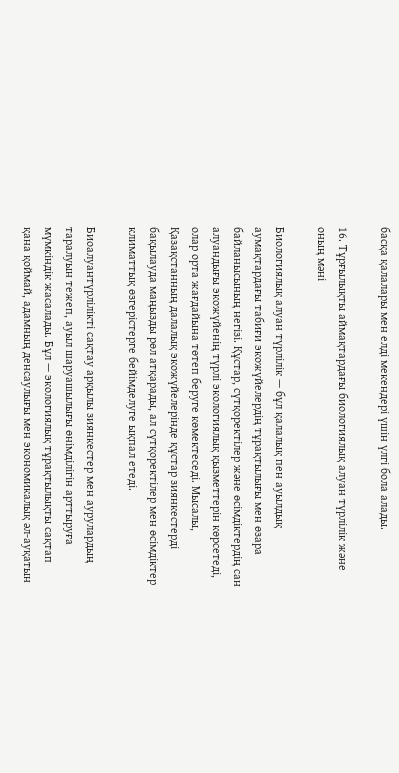басқа қалалары мен елді мекендері үшін үлгі бола алады.

16. Тұрғылықты аймақтардағы биологиялық алуан түрлілік және оның мәні

Биологиялық алуан түрлілік — бұл қалалық пен ауылдық аумақтардағы табиғи экожүйелердің тұрақтылығы мен өзара байланысының негізі. Құстар, сүтқоректілер және өсімдіктердің сан алуандығы экожүйенің түрлі экологиялық қызметтерін көрсетеді, олар орта жағдайына төтеп беруге көмектеседі. Мысалы, Қазақстанның далалық экожүйелерінде құстар зиянкестерді бақылауда маңызды рөл атқарады, ал сүтқоректілер мен өсімдіктер климаттық өзгерістерге бейімделуге ықпал етеді.

Биоалуантүрлілікті сақтау арқылы зиянкестер мен аурулардың таралуын тежеп, ауыл шаруашылығы өнімділігін арттыруға мүмкіндік жасалады. Бұл — экологиялық тұрақтылықты сақтап қана қоймай, адамның денсаулығы мен экономикалық әл-ауқатын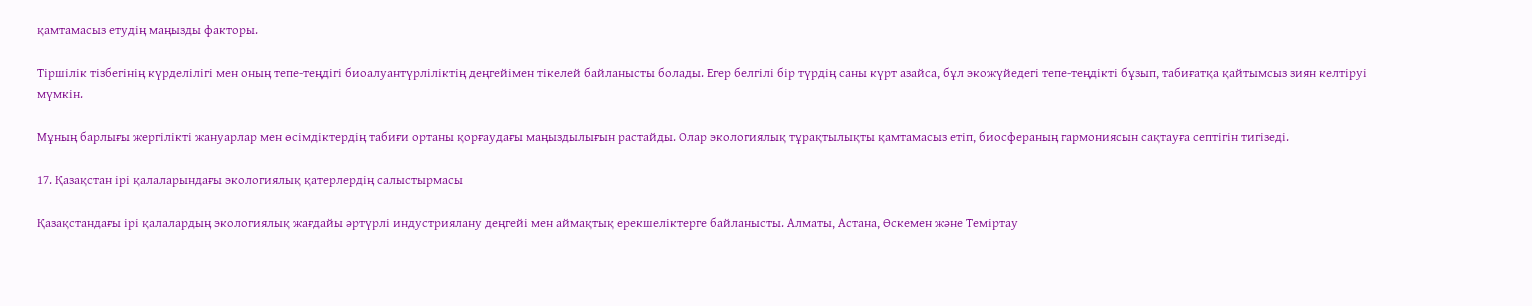қамтамасыз етудің маңызды факторы.

Тіршілік тізбегінің күрделілігі мен оның тепе-теңдігі биоалуантүрліліктің деңгейімен тікелей байланысты болады. Егер белгілі бір түрдің саны күрт азайса, бұл экожүйедегі тепе-теңдікті бұзып, табиғатқа қайтымсыз зиян келтіруі мүмкін.

Мұның барлығы жергілікті жануарлар мен өсімдіктердің табиғи ортаны қорғаудағы маңыздылығын растайды. Олар экологиялық тұрақтылықты қамтамасыз етіп, биосфераның гармониясын сақтауға септігін тигізеді.

17. Қазақстан ірі қалаларындағы экологиялық қатерлердің салыстырмасы

Қазақстандағы ірі қалалардың экологиялық жағдайы әртүрлі индустриялану деңгейі мен аймақтық ерекшеліктерге байланысты. Алматы, Астана, Өскемен және Теміртау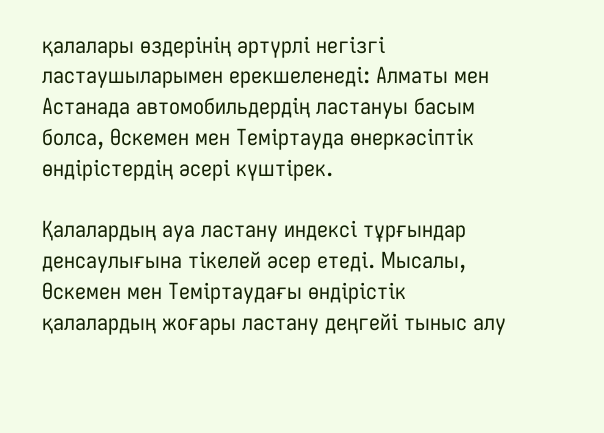қалалары өздерінің әртүрлі негізгі ластаушыларымен ерекшеленеді: Алматы мен Астанада автомобильдердің ластануы басым болса, Өскемен мен Теміртауда өнеркәсіптік өндірістердің әсері күштірек.

Қалалардың ауа ластану индексі тұрғындар денсаулығына тікелей әсер етеді. Мысалы, Өскемен мен Теміртаудағы өндірістік қалалардың жоғары ластану деңгейі тыныс алу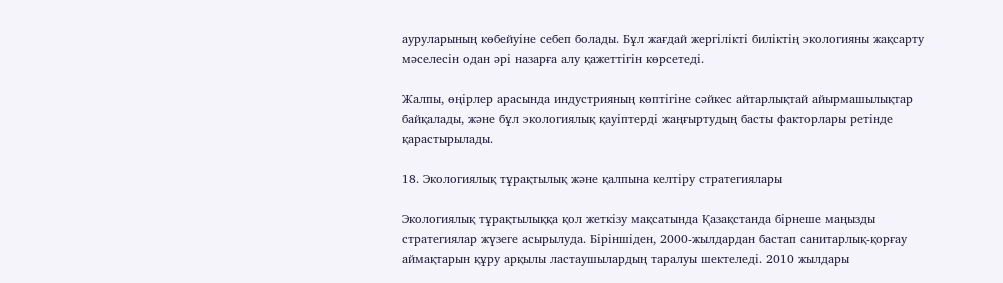ауруларының көбейуіне себеп болады. Бұл жағдай жергілікті биліктің экологияны жақсарту мәселесін одан әрі назарға алу қажеттігін көрсетеді.

Жалпы, өңірлер арасында индустрияның көптігіне сәйкес айтарлықтай айырмашылықтар байқалады, және бұл экологиялық қауіптерді жаңғыртудың басты факторлары ретінде қарастырылады.

18. Экологиялық тұрақтылық және қалпына келтіру стратегиялары

Экологиялық тұрақтылыққа қол жеткізу мақсатында Қазақстанда бірнеше маңызды стратегиялар жүзеге асырылуда. Біріншіден, 2000-жылдардан бастап санитарлық-қорғау аймақтарын құру арқылы ластаушылардың таралуы шектеледі. 2010 жылдары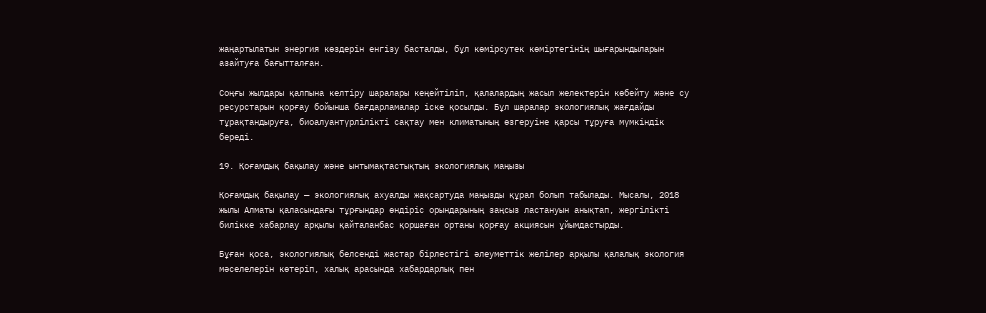жаңартылатын энергия көздерін енгізу басталды, бұл көмірсутек көміртегінің шығарындыларын азайтуға бағытталған.

Соңғы жылдары қалпына келтіру шаралары кеңейтіліп, қалалардың жасыл желектерін көбейту және су ресурстарын қорғау бойынша бағдарламалар іске қосылды. Бұл шаралар экологиялық жағдайды тұрақтандыруға, биоалуантүрлілікті сақтау мен климатының өзгеруіне қарсы тұруға мүмкіндік береді.

19. Қоғамдық бақылау және ынтымақтастықтың экологиялық маңызы

Қоғамдық бақылау — экологиялық ахуалды жақсартуда маңызды құрал болып табылады. Мысалы, 2018 жылы Алматы қаласындағы тұрғындар өндіріс орындарының заңсыз ластануын анықтап, жергілікті билікке хабарлау арқылы қайталанбас қоршаған ортаны қорғау акциясын ұйымдастырды.

Бұған қоса, экологиялық белсенді жастар бірлестігі әлеуметтік желілер арқылы қалалық экология мәселелерін көтеріп, халық арасында хабардарлық пен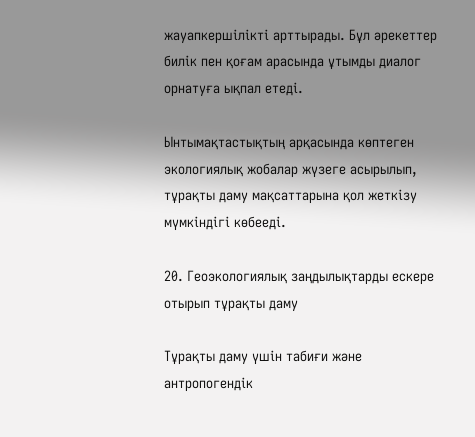жауапкершілікті арттырады. Бұл әрекеттер билік пен қоғам арасында ұтымды диалог орнатуға ықпал етеді.

Ынтымақтастықтың арқасында көптеген экологиялық жобалар жүзеге асырылып, тұрақты даму мақсаттарына қол жеткізу мүмкіндігі көбееді.

20. Геоэкологиялық заңдылықтарды ескере отырып тұрақты даму

Тұрақты даму үшін табиғи және антропогендік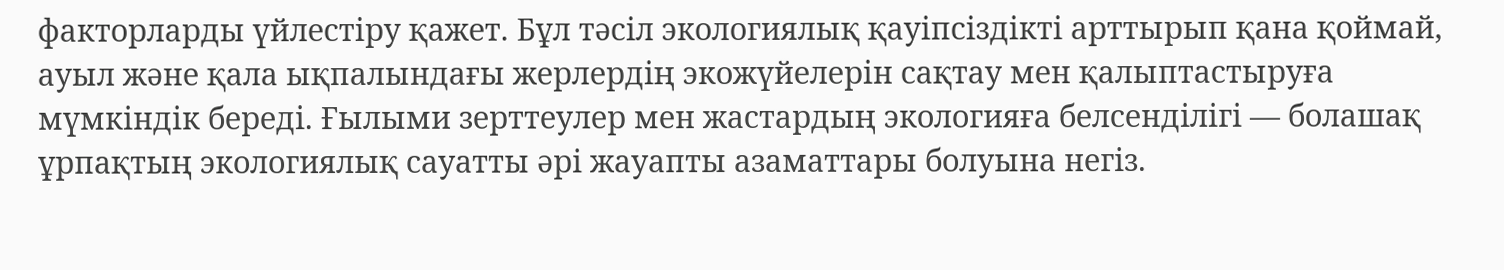факторларды үйлестіру қажет. Бұл тәсіл экологиялық қауіпсіздікті арттырып қана қоймай, ауыл және қала ықпалындағы жерлердің экожүйелерін сақтау мен қалыптастыруға мүмкіндік береді. Ғылыми зерттеулер мен жастардың экологияға белсенділігі — болашақ ұрпақтың экологиялық сауатты әрі жауапты азаматтары болуына негіз.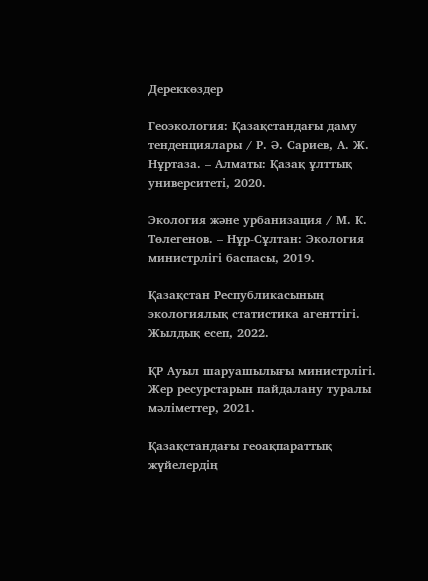Дереккөздер

Геоэкология: Қазақстандағы даму тенденциялары / Р. Ә. Сариев, А. Ж. Нұртаза. – Алматы: Қазақ ұлттық университеті, 2020.

Экология және урбанизация / М. К. Төлегенов. – Нұр-Сұлтан: Экология министрлігі баспасы, 2019.

Қазақстан Республикасының экологиялық статистика агенттігі. Жылдық есеп, 2022.

ҚР Ауыл шаруашылығы министрлігі. Жер ресурстарын пайдалану туралы мәліметтер, 2021.

Қазақстандағы геоақпараттық жүйелердің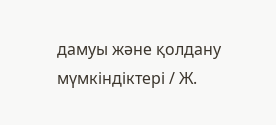дамуы және қолдану мүмкіндіктері / Ж.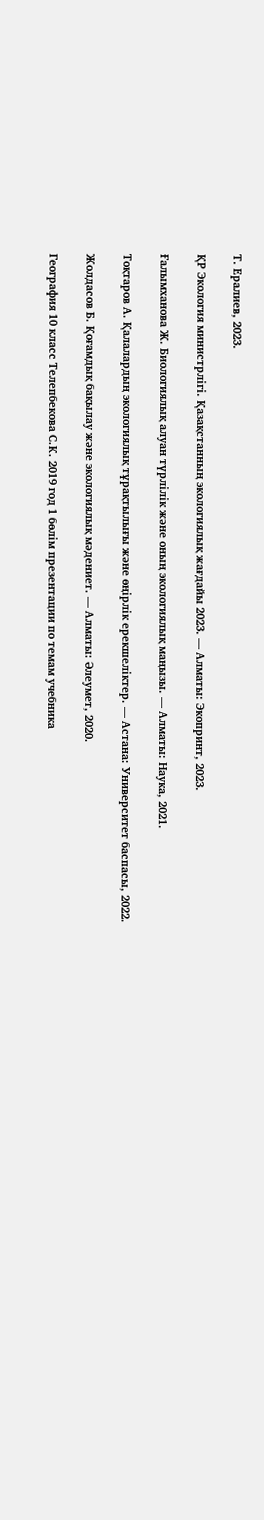Т. Ералиев, 2023.

ҚР Экология министрлігі. Қазақстанның экологиялық жағдайы 2023. — Алматы: Экопринт, 2023.

Ғалымханова Ж. Биологиялық алуан түрлілік және оның экологиялық маңызы. — Алматы: Наука, 2021.

Тоқтаров А. Қалалардың экологиялық тұрақтылығы және өңірлік ерекшеліктер. — Астана: Университет баспасы, 2022.

Жолдасов Б. Қоғамдық бақылау және экологиялық мәдениет. — Алматы: Әлеумет, 2020.

География 10 класс Телепбекова С.К. 2019 год 1 бөлім презентации по темам учебника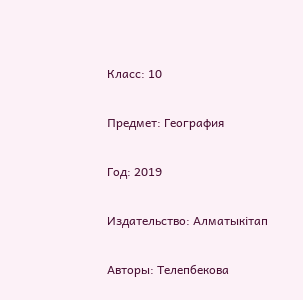Класс: 10

Предмет: География

Год: 2019

Издательство: Алматыкітап

Авторы: Телепбекова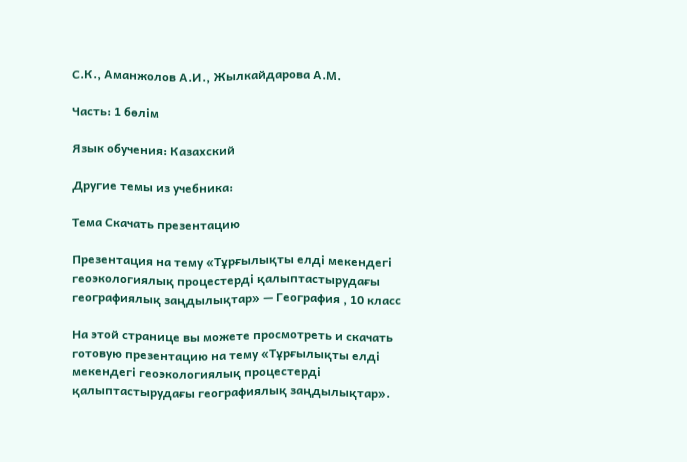С.К., Аманжолов А.И., Жылкайдарова А.М.

Часть: 1 бөлім

Язык обучения: Казахский

Другие темы из учебника:

Тема Скачать презентацию

Презентация на тему «Тұрғылықты елді мекендегі геоэкологиялық процестерді қалыптастырудағы географиялық заңдылықтар» — География , 10 класс

На этой странице вы можете просмотреть и скачать готовую презентацию на тему «Тұрғылықты елді мекендегі геоэкологиялық процестерді қалыптастырудағы географиялық заңдылықтар».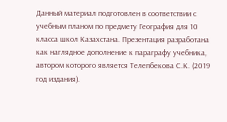Данный материал подготовлен в соответствии с учебным планом по предмету География для 10 класса школ Казахстана. Презентация разработана как наглядное дополнение к параграфу учебника, автором которого является Телепбекова С.К. (2019 год издания).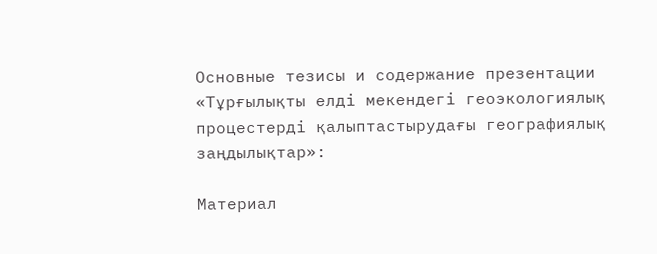Основные тезисы и содержание презентации «Тұрғылықты елді мекендегі геоэкологиялық процестерді қалыптастырудағы географиялық заңдылықтар»:

Материал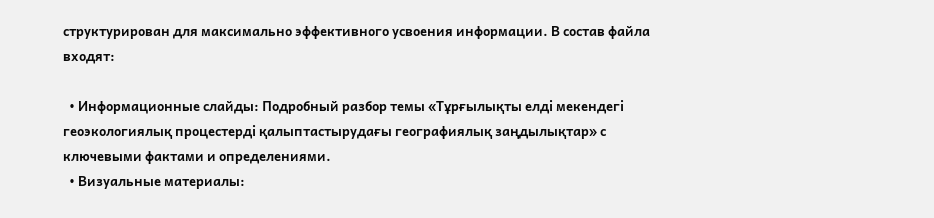структурирован для максимально эффективного усвоения информации. В состав файла входят:

  • Информационные слайды: Подробный разбор темы «Тұрғылықты елді мекендегі геоэкологиялық процестерді қалыптастырудағы географиялық заңдылықтар» с ключевыми фактами и определениями.
  • Визуальные материалы: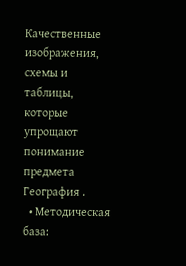Качественные изображения, схемы и таблицы, которые упрощают понимание предмета География .
  • Методическая база: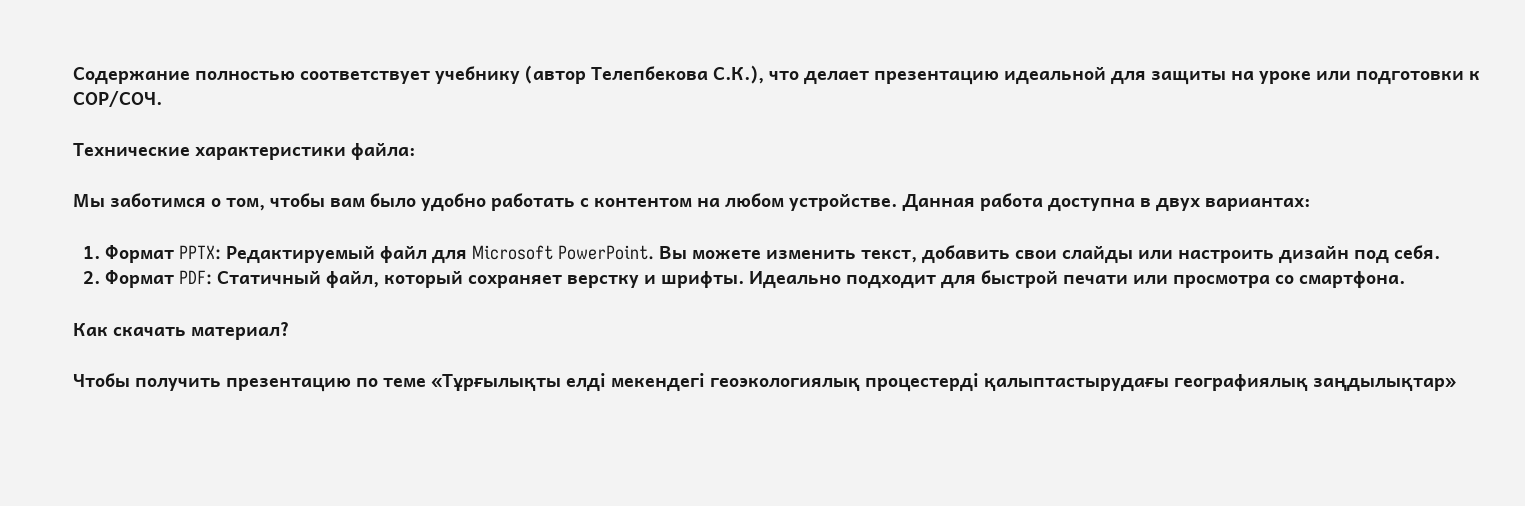Содержание полностью соответствует учебнику (автор Телепбекова С.К.), что делает презентацию идеальной для защиты на уроке или подготовки к СОР/СОЧ.

Технические характеристики файла:

Мы заботимся о том, чтобы вам было удобно работать с контентом на любом устройстве. Данная работа доступна в двух вариантах:

  1. Формат PPTX: Редактируемый файл для Microsoft PowerPoint. Вы можете изменить текст, добавить свои слайды или настроить дизайн под себя.
  2. Формат PDF: Статичный файл, который сохраняет верстку и шрифты. Идеально подходит для быстрой печати или просмотра со смартфона.

Как скачать материал?

Чтобы получить презентацию по теме «Тұрғылықты елді мекендегі геоэкологиялық процестерді қалыптастырудағы географиялық заңдылықтар»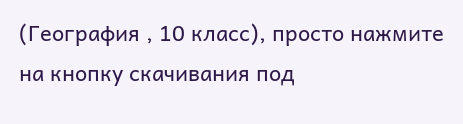(География , 10 класс), просто нажмите на кнопку скачивания под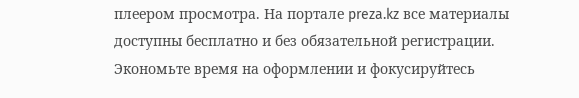плеером просмотра. На портале preza.kz все материалы доступны бесплатно и без обязательной регистрации. Экономьте время на оформлении и фокусируйтесь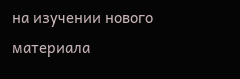на изучении нового материала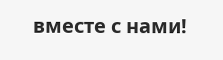вместе с нами!